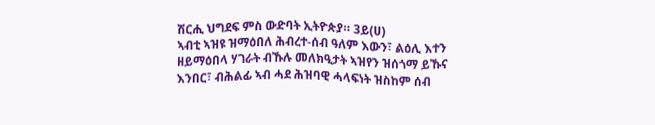ሽርሒ ህግደፍ ምስ ውድባት ኢትዮጵያ። 3ይ(ሀ)
ኣብቲ ኣዝዩ ዝማዕበለ ሕብረተ-ሰብ ዓለም እውን፣ ልዕሊ እተን ዘይማዕበላ ሃገራት ብኹሉ መለክዒታት ኣዝየን ዝሰጎማ ይኹና እንበር፣ ብሕልፊ ኣብ ሓደ ሕዝባዊ ሓላፍነት ዝስከም ሰብ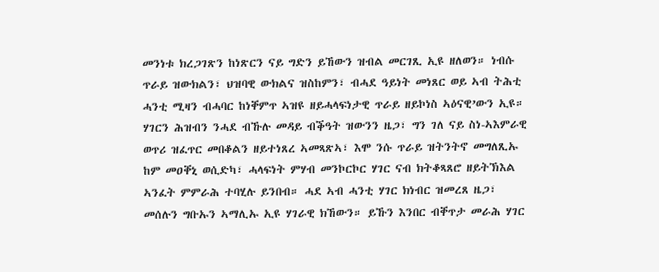መንነቱ ክረጋገጽን ከነጽርን ናይ ግድን ይኸውን ዝብል መርገጺ ኢዩ ዘለወን። ነብሱ ጥራይ ዝውክልን፣ ህዝባዊ ውክልና ዝስከምን፣ ብሓደ ዓይነት መነጸር ወይ ኣብ ትሕቲ ሓንቲ ሚዛን ብሓባር ከነቐምጥ ኣዝዩ ዘይሓላፍነታዊ ጥራይ ዘይኮነስ ኣዕናዊ’ውን ኢዩ። ሃገርን ሕዝብን ንሓደ ብኹሉ መዳይ ብቕዓት ዝውንን ዜጋ፣ ግን ገለ ናይ ስነ-ኣእምራዊ ወጥሪ ዝፈጥር መበቆልን ዘይተነጸረ ኣመጻጽኣ፣ እሞ ንሱ ጥራይ ዝትንትኖ መግለጺኡ ከም መዐቐኒ ወሲድካ፣ ሓላፍነት ምሃብ መንኮርኮር ሃገር ናብ ክትቆጻጸሮ ዘይትኽእል ኣንፈት ምምራሕ ተባሂሉ ይንበብ። ሓደ ኣብ ሓንቲ ሃገር ክነብር ዝመረጸ ዜጋ፣ መሰሉን ግቡኡን ኣማሊኡ ኢዩ ሃገራዊ ክኸውን። ይኹን እንበር ብቐጥታ መራሕ ሃገር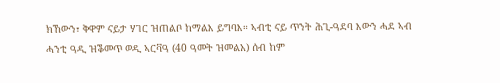ክኸውን፣ ቅዋም ናይታ ሃገር ዝጠልቦ ከማልእ ይግባእ። ኣብቲ ናይ ጥንት ሕጊ-ዓደባ እውን ሓደ ኣብ ሓንቲ ዓዲ ዝቕመጥ ወዲ ኣርቫዓ (40 ዓመት ዝመልአ) ሰብ ከም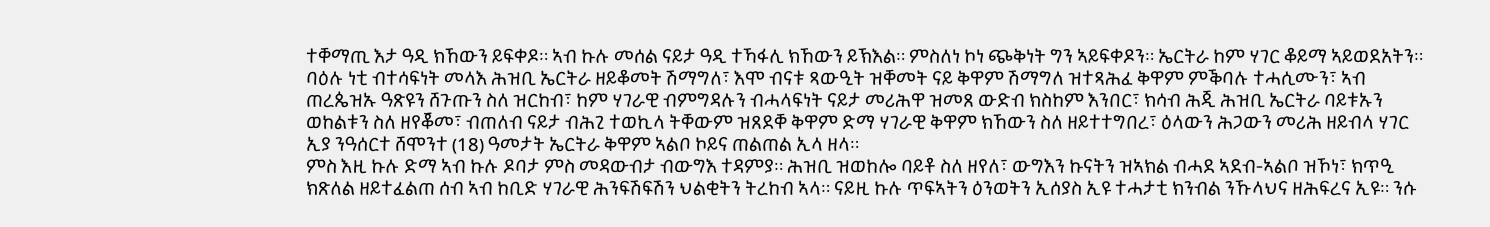ተቐማጢ እታ ዓዲ ክኸውን ይፍቀዶ። ኣብ ኩሉ መሰል ናይታ ዓዲ ተኻፋሊ ክኸውን ይኽእል። ምስለነ ኮነ ጭቅነት ግን ኣይፍቀዶን። ኤርትራ ከም ሃገር ቆይማ ኣይወደአትን። ባዕሉ ነቲ ብተሳፍነት መላእ ሕዝቢ ኤርትራ ዘይቆመት ሽማግለ፣ እሞ ብናቱ ጻውዒት ዝቐመት ናይ ቅዋም ሽማግለ ዝተጻሕፈ ቅዋም ምቕባሉ ተሓሲሙን፣ ኣብ ጠረጴዝኡ ዓጽዩን ሸጉጡን ስለ ዝርከብ፣ ከም ሃገራዊ ብምግዳሉን ብሓላፍነት ናይታ መሪሕዋ ዝመጸ ውድብ ክስከም እንበር፣ ክሳብ ሕጂ ሕዝቢ ኤርትራ ባይቱኡን ወከልቱን ስለ ዘየቖመ፣ ብጠለብ ናይታ ብሕጊ ተወኪላ ትቐውም ዝጸደቐ ቅዋም ድማ ሃገራዊ ቅዋም ክኸውን ስለ ዘይተተግበረ፣ ዕላውን ሕጋውን መሪሕ ዘይብላ ሃገር ኢያ ንዓሰርተ ሸሞንተ (18) ዓመታት ኤርትራ ቅዋም ኣልቦ ኮይና ጠልጠል ኢላ ዘላ።
ምስ እዚ ኩሉ ድማ ኣብ ኩሉ ዶባታ ምስ መዳውብታ ብውግእ ተዳምያ። ሕዝቢ ዝወከሎ ባይቶ ስለ ዘየለ፣ ውግእን ኩናትን ዝኣክል ብሓደ ኣደብ-ኣልቦ ዝኾነ፣ ክጥዒ ክጽለል ዘይተፈልጠ ሰብ ኣብ ከቢድ ሃገራዊ ሕንፍሽፍሽን ህልቂትን ትረከብ ኣላ። ናይዚ ኩሉ ጥፍኣትን ዕንወትን ኢሰያስ ኢዩ ተሓታቲ ክንብል ንኹላህና ዘሕፍረና ኢዩ። ንሱ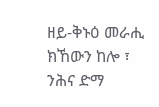ዘይ-ቅኑዕ መራሒ ክኸውን ከሎ ፣ ንሕና ድማ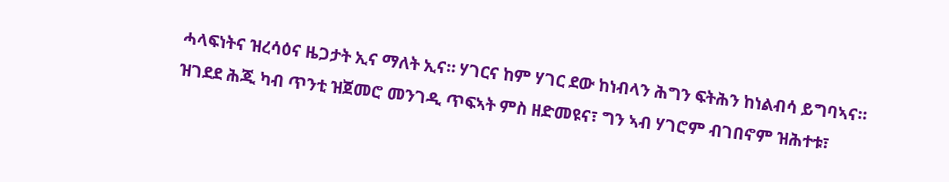ሓላፍነትና ዝረሳዕና ዜጋታት ኢና ማለት ኢና። ሃገርና ከም ሃገር ደው ከነብላን ሕግን ፍትሕን ከነልብሳ ይግባኣና። ዝገደደ ሕጂ ካብ ጥንቲ ዝጀመሮ መንገዲ ጥፍኣት ምስ ዘድመዩና፣ ግን ኣብ ሃገሮም ብገበኖም ዝሕተቱ፣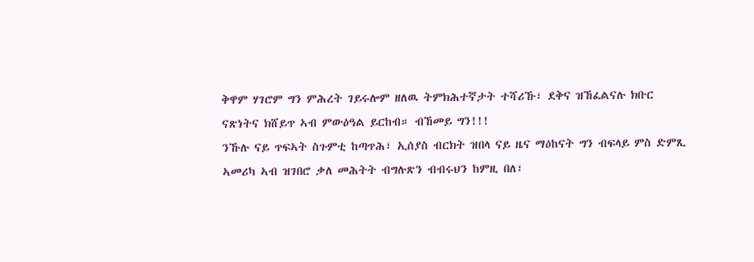ቅዋም ሃገሮም ግን ምሕረት ገይሩሎም ዘለዉ ትምክሕተኛታት ተሻሪኹ፣ ደቅና ዝኸፈልናሉ ክቡር ናጽነትና ክሸይጥ ኣብ ምውዕዓል ይርከብ። ብኸመይ ግን!!!
ንኹሉ ናይ ጥፍኣት ስጉምቲ ከጣጥሕ፣ ኢሰያስ ብርክት ዝበላ ናይ ዜና ማዕከናት ግን ብፍላይ ምስ ድምጺ ኣመሪካ ኣብ ዝገበሮ ቃለ መሕትት ብግሉጽን ብብሩህን ከምዚ በለ፣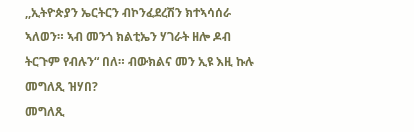,,ኢትዮጵያን ኤርትርን ብኮንፈደረሽን ክተኣሳሰራ ኣለወን። ኣብ መንጎ ክልቲኤን ሃገራት ዘሎ ዶብ ትርጉም የብሉን“ በለ። ብውክልና መን ኢዩ እዚ ኩሉ መግለጺ ዝሃበ?
መግለጺ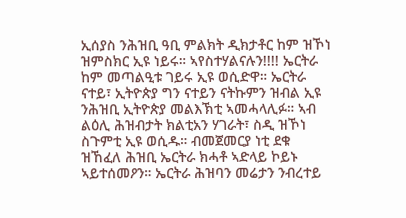ኢሰያስ ንሕዝቢ ዓቢ ምልክት ዲክታቶር ከም ዝኾነ ዝምስክር ኢዩ ነይሩ። ኣየስተሃልናሉን!!!! ኤርትራ ከም መጣልዒቱ ገይሩ ኢዩ ወሲድዋ። ኤርትራ ናተይ፣ ኢትዮጵያ ግን ናተይን ናትኩምን ዝብል ኢዩ ንሕዝቢ ኢትዮጵያ መልእኽቲ ኣመሓላሊፉ። ኣብ ልዕሊ ሕዝብታት ክልቲአን ሃገራት፣ ስዲ ዝኾነ ስጉምቲ ኢዩ ወሲዱ። ብመጀመርያ ነቲ ደቁ ዝኸፈለ ሕዝቢ ኤርትራ ክሓቶ ኣድላይ ኮይኑ ኣይተሰመዖን። ኤርትራ ሕዝባን መሬታን ንብረተይ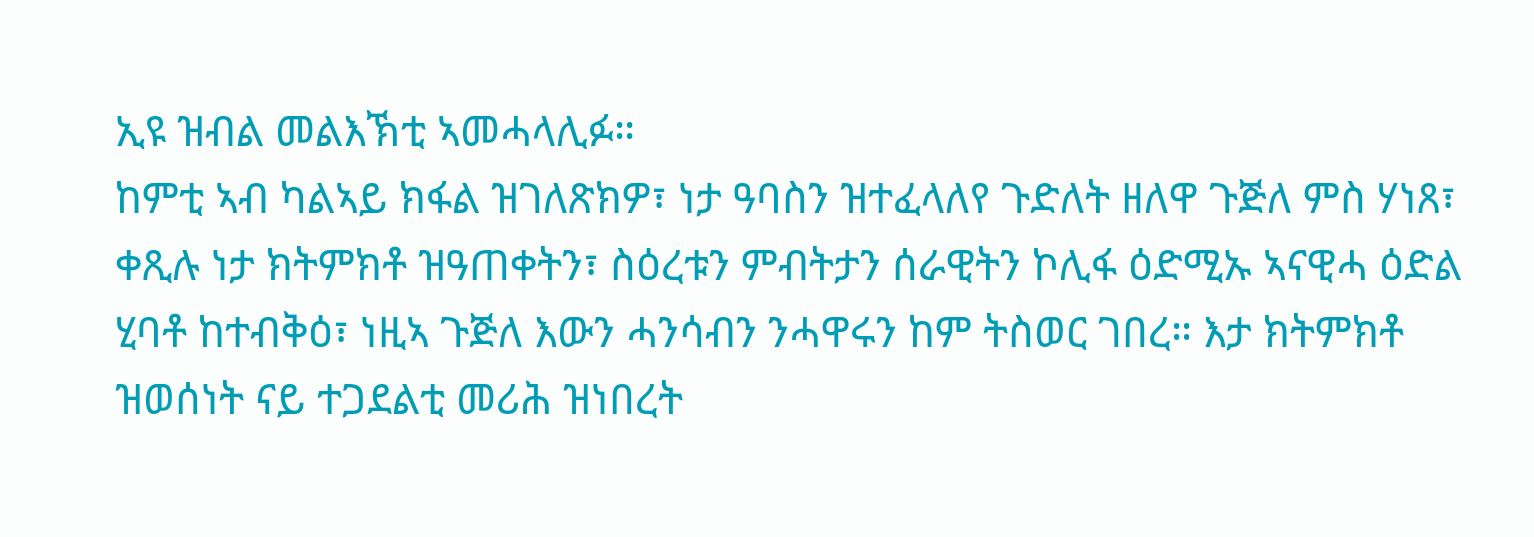ኢዩ ዝብል መልእኽቲ ኣመሓላሊፉ።
ከምቲ ኣብ ካልኣይ ክፋል ዝገለጽክዎ፣ ነታ ዓባስን ዝተፈላለየ ጉድለት ዘለዋ ጉጅለ ምስ ሃነጸ፣ ቀጺሉ ነታ ክትምክቶ ዝዓጠቀትን፣ ስዕረቱን ምብትታን ሰራዊትን ኮሊፋ ዕድሚኡ ኣናዊሓ ዕድል ሂባቶ ከተብቅዕ፣ ነዚኣ ጉጅለ እውን ሓንሳብን ንሓዋሩን ከም ትስወር ገበረ። እታ ክትምክቶ ዝወሰነት ናይ ተጋደልቲ መሪሕ ዝነበረት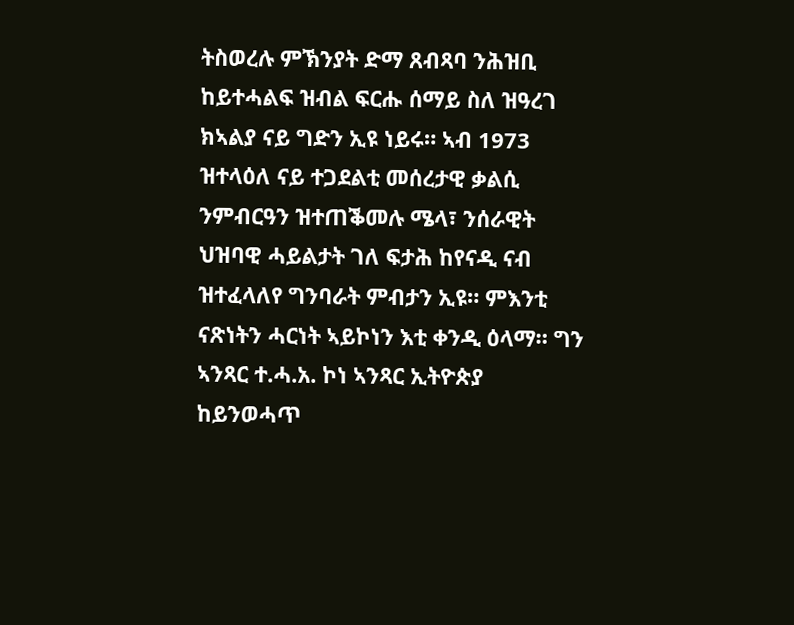ትስወረሉ ምኽንያት ድማ ጸብጻባ ንሕዝቢ ከይተሓልፍ ዝብል ፍርሑ ሰማይ ስለ ዝዓረገ ክኣልያ ናይ ግድን ኢዩ ነይሩ። ኣብ 1973 ዝተላዕለ ናይ ተጋደልቲ መሰረታዊ ቃልሲ ንምብርዓን ዝተጠቕመሉ ሜላ፣ ንሰራዊት ህዝባዊ ሓይልታት ገለ ፍታሕ ከየናዲ ናብ ዝተፈላለየ ግንባራት ምብታን ኢዩ። ምእንቲ ናጽነትን ሓርነት ኣይኮነን እቲ ቀንዲ ዕላማ። ግን ኣንጻር ተ.ሓ.አ. ኮነ ኣንጻር ኢትዮጵያ ከይንወሓጥ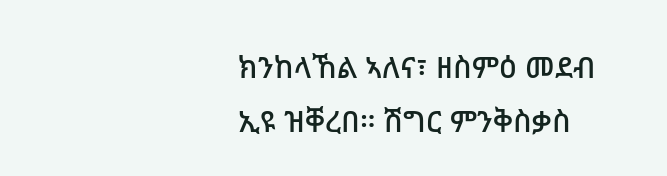ክንከላኸል ኣለና፣ ዘስምዕ መደብ ኢዩ ዝቐረበ። ሽግር ምንቅስቃስ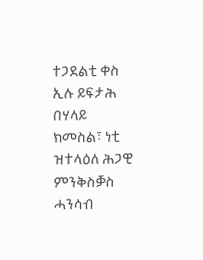ተጋደልቲ ቀስ ኢሉ ይፍታሕ በሃላይ ክመስል፣ ነቲ ዝተላዕለ ሕጋዊ ምንቅስቓስ ሓንሳብ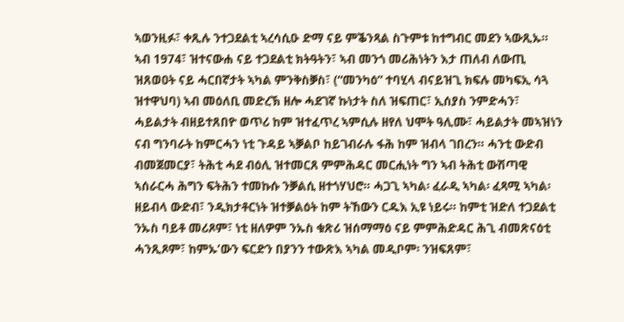ኣወንዚፉ፣ ቀጺሉ ንተጋደልቲ ኣረሳሲዑ ድማ ናይ ምቕንጻል ስጉምቱ ከተግብር መደን ኣውጺኡ።
ኣብ 1974፣ ዝተናውሐ ናይ ተጋደልቲ ክትዓትን፣ ኣብ መንጎ መሪሕነትን እታ ጠለብ ለውጢ ዝጸወዐት ናይ ሓርበኛታት ኣካል ምንቅስቓስ፣ (“መንካዕ” ተባሂላ ብናይዝጊ ክፍሉ መካፍኢ ሳጓ ዝተዋህባ) ኣብ መዕለቢ መድረኽ ዘሎ ሓደገኛ ኩነታት ስለ ዝፍጠር፣ ኢሰያስ ንምድሓን፣ ሓይልታት ብዘይተጸበዮ ወጥሪ ከም ዝተፈጥረ ኣምሲሉ ዘየለ ህሞት ዓሊሙ፣ ሓይልታት መኣዝነን ናብ ግንባራት ከምርሓን ነቲ ጉዳይ ኣቓልቦ ከይገብራሉ ፋሕ ከም ዝብላ ገበረን። ሓንቲ ውድብ ብመጀመርያ፣ ትሕቲ ሓደ ብዕሊ ዝተመርጸ ምምሕዳር መርሒነት ግን ኣብ ትሕቲ ውሽጣዊ ኣሰራርሓ ሕግን ፍትሕን ተመኩሱ ንቓልሲ ዘተጎሃህሮ። ሓጋጊ ኣካል፡ ፈራዲ ኣካል፡ ፈጻሚ ኣካል፡ ዘይብላ ውድብ፣ ንዲክታቶርነት ዝተቓልዕት ከም ትኸውን ርዱእ ኢዩ ነይሩ። ከምቲ ዝድለ ተጋደልቲ ንኡስ ባይቶ መሪጾም፣ ነቲ ዘለዎም ንኡስ ቁጽሪ ዝሰማማዕ ናይ ምምሕድዳር ሕጊ ብመጽናዕቲ ሓንጺጾም፣ ከምኡ’ውን ፍርድን በያንን ተውጽእ ኣካል መዲቦም፡ ንዝፍጸም፣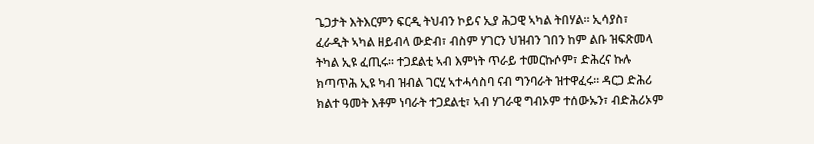ጌጋታት እትእርምን ፍርዲ ትህብን ኮይና ኢያ ሕጋዊ ኣካል ትበሃል። ኢሳያስ፣ ፈራዲት ኣካል ዘይብላ ውድብ፣ ብስም ሃገርን ህዝብን ገበን ከም ልቡ ዝፍጽመላ ትካል ኢዩ ፈጢሩ። ተጋደልቲ ኣብ እምነት ጥራይ ተመርኩሶም፣ ድሕረና ኩሉ ክጣጥሕ ኢዩ ካብ ዝብል ገርሂ ኣተሓሳስባ ናብ ግንባራት ዝተዋፈሩ። ዳርጋ ድሕሪ ክልተ ዓመት እቶም ነባራት ተጋደልቲ፣ ኣብ ሃገራዊ ግብኦም ተሰውኡን፣ ብድሕሪኦም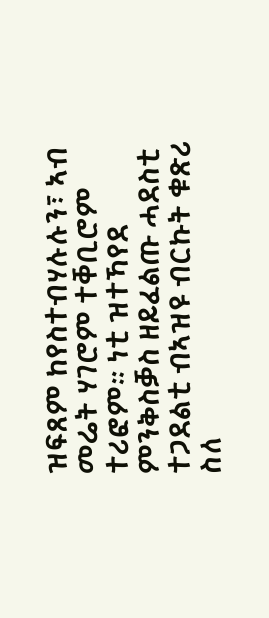ዝፍጸም ከየስተብሃሉሉን፣ ኣብ መሬት ሃገሮም ተቐቢሮም ተሪፎም። ነቲ ዝተኻየደ ምንቅስቓስ ዘይፈልጡ ሓደስቲ ተጋደልቲ ብኣዝዩ ብርኩት ቁጽሪ ስለ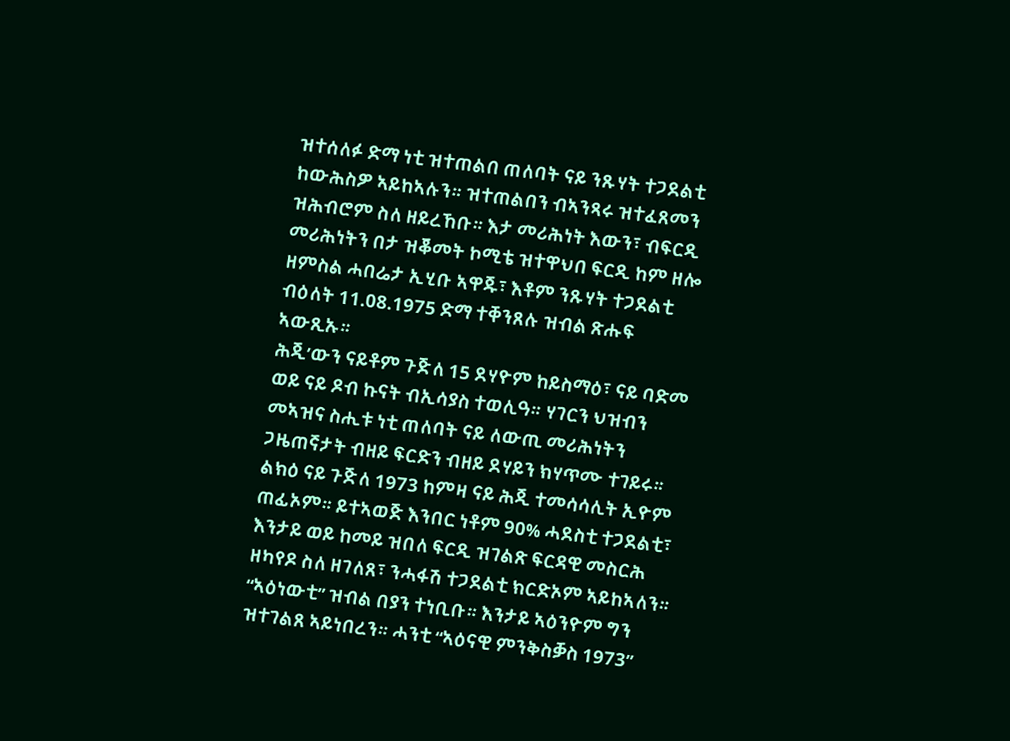ዝተሰለፉ ድማ ነቲ ዝተጠልበ ጠለባት ናይ ንጹሃት ተጋደልቲ ከውሕስዎ ኣይከኣሉን። ዝተጠልበን ብኣንጻሩ ዝተፈጸመን ዝሕብሮም ስለ ዘይረኸቡ። እታ መሪሕነት እውን፣ ብፍርዲ መሪሕነትን በታ ዝቖመት ኮሚቴ ዝተዋህበ ፍርዲ ከም ዘሎ ዘምስል ሓበሬታ ኢሂቡ ኣዋጁ፣ እቶም ንጹሃት ተጋደልቲ ብዕለት 11.08.1975 ድማ ተቐንጸሉ ዝብል ጽሑፍ ኣውጺኡ።
ሕጂ’ውን ናይቶም ጉጅለ 15 ደሃዮም ከይስማዕ፣ ናይ ባድመ ወይ ናይ ዶብ ኩናት ብኢሳያስ ተወሊዓ። ሃገርን ህዝብን መኣዝና ስሒቱ ነቲ ጠለባት ናይ ለውጢ መሪሕነትን ጋዜጠኛታት ብዘይ ፍርድን ብዘይ ደሃይን ክሃጥሙ ተገይሩ። ልክዕ ናይ ጉጅለ 1973 ከምዛ ናይ ሕጂ ተመሳሳሊት ኢዮም ጠፊኦም። ይተኣወጅ እንበር ነቶም 90% ሓደስቲ ተጋደልቲ፣ እንታይ ወይ ከመይ ዝበለ ፍርዲ ዝገልጽ ፍርዳዊ መስርሕ ዘካየዶ ስለ ዘገለጸ፣ ንሓፋሽ ተጋደልቲ ክርድኦም ኣይከኣለን። “ኣዕነውቲ” ዝብል በያን ተነቢቡ። እንታይ ኣዕንዮም ግን ዝተገልጸ ኣይነበረን። ሓንቲ “ኣዕናዊ ምንቅስቓስ 1973”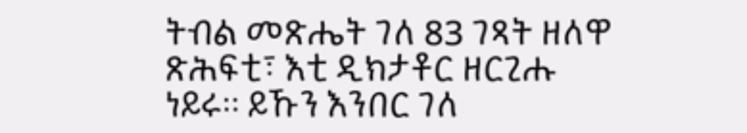ትብል መጽሔት ገለ 83 ገጻት ዘለዋ ጽሕፍቲ፣ እቲ ዲክታቶር ዘርጊሑ ነይሩ። ይኹን እንበር ገለ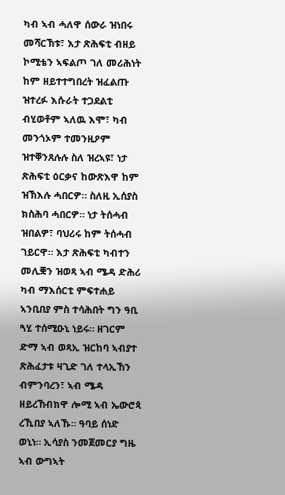ካብ ኣብ ሓለዋ ሰውራ ዝነበሩ መሻርኽቱ፣ እታ ጽሕፍቲ ብዘይ ኮሚቴን ኣፍልጦ ገለ መሪሕነት ከም ዘይተተግበረት ዝፈልጡ ዝተረፉ እሱራት ተጋደልቲ ብሂወቶም ኣለዉ እሞ፣ ካብ መንጎኦም ተመንዚዖም ዝተቐንጸሉሉ ስለ ዝረኣዩ፣ ነታ ጽሕፍቲ ዕርቃና ከውጽእዋ ከም ዝኽእሉ ሓበርዎ። ስለዚ ኢሰያስ ክስሕባ ሓበርዎ። ነታ ትሰሓብ ዝበልዎ፣ ባህሪሩ ከም ትሰሓብ ገይርዋ። እታ ጽሕፍቲ ካብተን መሊቛን ዝወጻ ኣብ ሜዳ ድሕሪ ካብ ማእሰርቲ ምፍተሐይ ኣንቢበያ ምስ ተሳሕበት ግን ዓቢ ጓሂ ተሰሚዑኒ ነይሩ። ዘገርም ድማ ኣብ ወጻኢ ዝርከባ ኣብያተ ጽሕፈታቱ ዛጊድ ገለ ተላኢኸን ብምንባረን፣ ኣብ ሜዳ ዘይረኸብክዋ ሎሚ ኣብ ኤውሮጳ ረኺበያ ኣለኹ። ዓባይ ሰነድ ወኒነ። ኢሳያስ ንመጀመርያ ግዜ ኣብ ውግኣት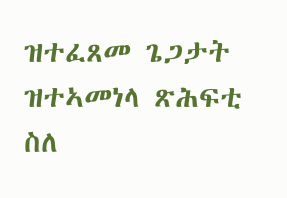ዝተፈጸመ ጌጋታት ዝተኣመነላ ጽሕፍቲ ስለ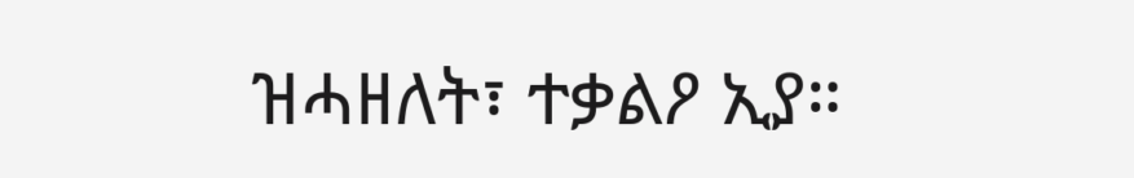ዝሓዘለት፣ ተቃልዖ ኢያ።